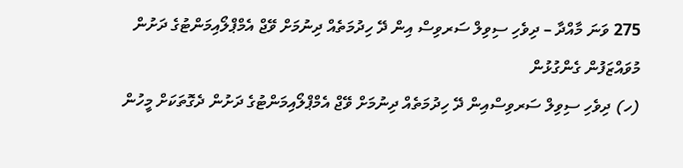275 ވަނަ މާއްދާ – ދިވެހި ސިވިލް ސަރވިސް އިން ދޭ ހިދުމަތެއް ދިނުމަށް ވޭޖް އެމްޕްލޯއިމަންޓުގެ ދަށުން މުވައްޒަފުން ގެންގުޅުން
(ހ) ދިވެހި ސިވިލް ސަރވިސްއިން ދޭ ހިދުމަތެއް ދިނުމަށް ވޭޖް އެމްޕްލޯއިމަންޓުގެ ދަށުން ދެގޮތަކަށް މީހުން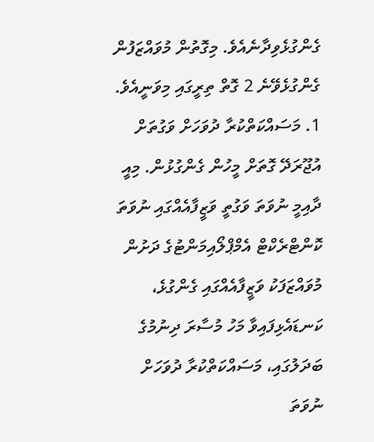ގެންގުޅެވިދާނެއެވެ. މިގޮތުން މުވައްޒަފުން ގެންގުޅެވޭނެ 2 ގޮތް ތިރީގައި މިވަނީއެވެ.
1. މަސައްކަތްކުރާ ދުވަހަށް ވަގުތަށް އުޖޫރަދޭ ގޮތަށް މީހުން ގެންގުޅުން. މިއީ ދާއިމީ ނުވަތަ ވަގުތީ ވަޒީފާއެއްގައި ނުވަތަ ކޮންޓްރެކްޓް އެމްޕްލޯއިމަންޓުގެ ދަށުން މުވައްޒަފަކު ވަޒީފާއެއްގައި ގެންގުޅެ، ކަނޑައެޅިފައިވާ މަހު މުސާރަ ދިނުމުގެ ބަދަލުގައި، މަސައްކަތްކުރާ ދުވަހަށް ނުވަތަ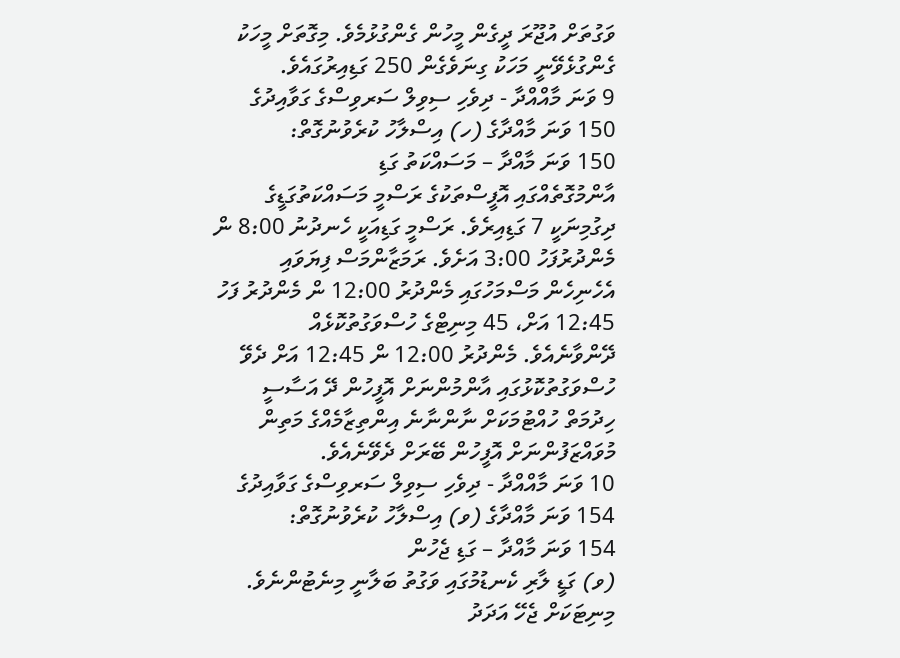ވަގުތަށް އުޖޫރަ ދީގެން މީހުން ގެންގުޅުމެވެ. މިގޮތަށް މީހަކު ގެންގުޅެވޭނީ މަހަކު ގިނަވެގެން 250 ގަޑިއިރުގައެވެ.
9 ވަނަ މާއްއްދާ - ދިވެހި ސިވިލް ސަރވިސްގެ ގަވާއިދުގެ 150 ވަނަ މާއްދާގެ (ހ) އިސްލާހު ކުރެވުނުގޮތް:
150 ވަނަ މާއްދާ – މަސައްކަތު ގަޑި
އާންމުގޮތެއްގައި އޮފީސްތަކުގެ ރަސްމީ މަސައްކަތުގަޑީގެ ދިގުމިނަކީ 7 ގަޑިއިރެވެ. ރަސްމީ ގަޑިއަކީ ހެނދުނު 8:00 ން މެންދުރުފަހު 3:00 އަށެވެ. ރަމަޒާންމަސް ފިޔަވައި އެހެނިހެން މަސްމަހުގައި މެންދުރު 12:00 ން މެންދުރު ފަހު 12:45 އަށް، 45 މިނިޓްގެ ހުސްވަގުތުކޮޅެއް ދޭންވާނެއެވެ. މެންދުރު 12:00 ން 12:45 އަށް ދެވޭ ހުސްވަގުތުކޮޅުގައި އާންމުންނަށް އޮފީހުން ދޭ އަސާސީ ހިދުމަތް ހުއްޓުމަކަށް ނާންނާނެ އިންތިޒާމެއްގެ މަތިން މުވައްޒަފުންނަށް އޮފީހުން ބޭރަށް ދެވޭނެއެވެ.
10 ވަނަ މާއްއްދާ - ދިވެހި ސިވިލް ސަރވިސްގެ ގަވާއިދުގެ 154 ވަނަ މާއްދާގެ (ވ) އިސްލާހު ކުރެވުނުގޮތް:
154 ވަނަ މާއްދާ – ގަޑި ޖެހުން
(ވ) ގަޑީ ލާރި ކެނޑުމުގައި ވަގުތު ބަލާނީ މިނެޓުންނެވެ. މިނިޓަކަށް ޖެހޭ އަދަދު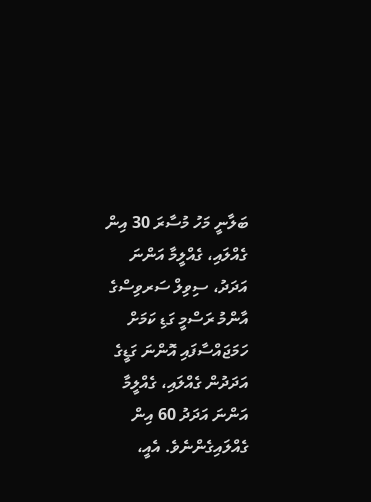ބަލާނީ މަހު މުސާރަ 30 އިން ގެއްލައި، ގެއްލީމާ އަންނަ އަދަދު، ސިވިލް ސަރވިސްގެ އާންމު ރަސްމީ ގަޑި ކަމަށް ހަމަޖައްސާފައި އޮންނަ ގަޑީގެ އަދަދުން ގެއްލައި، ގެއްލީމާ އަންނަ އަދަދު 60 އިން ގެއްލައިގެންނެވެ. އެއީ،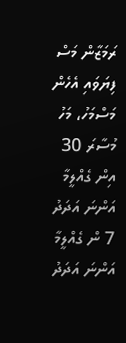ރަމަޒާން މަސް ފިޔަވައި އެހެން މަސްމަހު، މަހު މުސާރަ 30 އިން ގެއްލީމާ އަންނަ އަދަދު 7 ން ގެއްލީމާ އަންނަ އަދަދު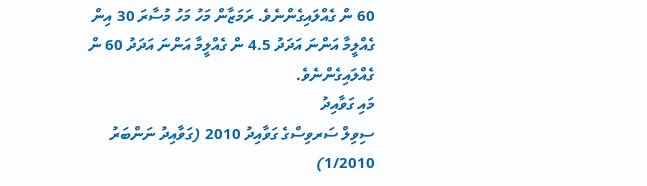60 ން ގެއްލައިގެންނެވެ. ރަމަޒާން މަހު މަހު މުސާރަ 30 އިން ގެއްލީމާ އަންނަ އަދަދު 4.5 ން ގެއްލީމާ އަންނަ އަދަދު 60 ން ގެއްލައިގެންނެވެ.
މައި ގަވާއިދު
ސިވިލް ސަރވިސްގެ ގަވާއިދު 2010 (ގަވާއިދު ނަންބަރު 1/2010)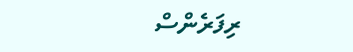ރިފަރެންސް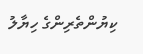ކިޔުންތެރިންގެ ހިޔާލު